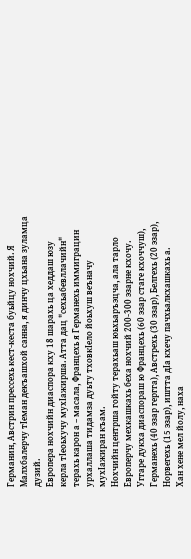Германин, Австрин прессехь кест-кеста буьйцу нохчий. Я Малхбалерчу тIеман декъашхой санна, я динчу цхьана зуламца дузий.
Европера нохчийн диаспора кху 18 шарахь ца хеддаш юзу керла тIеоьхучу мухIажирша. Атта дац "сехьабевллачийн" терахь карон а – масала, Францехь я Германехь иммиграцин урхаллаша тидамза дуьту тховкIело йоьхуш веъначу мухIажиран къам.
Нохчийн центрша гойту терахьаш юьхьаръэцча, ала тарло Европерчу мехкашкахь беха нохчий 200-300 эзарне кхочу.
Уггаре дукха диаспораш ю Францехь (60 эзар стаге кхоччуш), Германехь (40 эзар гергга), Австрехь (30 эзар), Белгехь (20 эзар), Норвегехь (15 эзар), иштта дIа кхечу пачхьалкхашкахь а.
Хан хене мел йолу, наха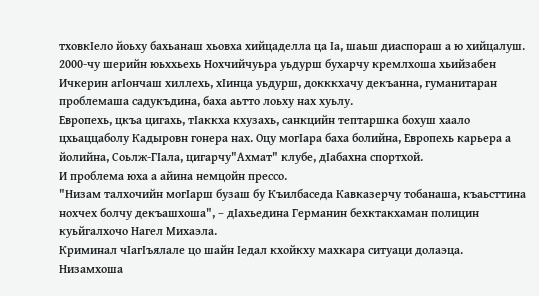тховкIело йоьху бахьанаш хьовха хийцаделла ца Iа, шаьш диаспораш а ю хийцалуш. 2000-чу шерийн юьххьехь Нохчийчуьра уьдурш бухарчу кремлхоша хьийзабен Ичкерин агIончаш хиллехь, хIинца уьдурш, докккхачу декъанна, гуманитаран проблемаша садукъдина, баха аьтто лоьху нах хуьлу.
Европехь, цкъа цигахь, тIаккха кхузахь, санкцийн тептаршка бохуш хаало цхьаццаболу Кадыровн гонера нах. Оцу могIара баха болийна, Европехь карьера а йолийна, Соьлж-ГIала, цигарчу"Ахмат" клубе, дIабахна спортхой.
И проблема юха а айина немцойн прессо.
"Низам талхочийн могIарш бузаш бу Къилбаседа Кавказерчу тобанаша, къаьсттина нохчех болчу декъашхоша", – дIахьедина Германин бехктакхаман полицин куьйгалхочо Нагел Михаэла.
Криминал чIагIъялале цо шайн Iедал кхойкху махкара ситуаци долаэца.
Низамхоша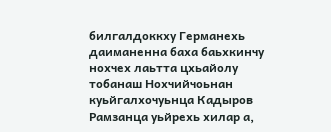билгалдоккху Германехь даиманенна баха баьхкинчу нохчех лаьтта цхьайолу тобанаш Нохчийчоьнан куьйгалхочуьнца Кадыров Рамзанца уьйрехь хилар а,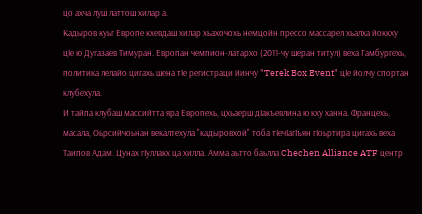цо ахча луш латтош хилар а.
Кадыров куьг Европе кхевдаш хилар хьахочохь немцойн прессо массарел хьалха йоккху цIе ю Дугазаев Тимуран. Европан чемпион-латархо (2011-чу шеран титул) веха Гамбургехь, политика лелайо цигахь шена тIе регистраци йинчу "Terek Box Event" цIе йолчу спортан клубехула.
И тайпа клубаш массийтта яра Европехь, цхьаерш дIакъевлина ю кху ханна. Францехь, масала, Оьрсийчоьнан векалтехула "кадыровхой" тоба тIечIагIъян гIоьртира цигахь веха Таипов Адам. Цунах гIуллакх ца хилла. Амма аьтто баьлла Chechen Alliance ATF центр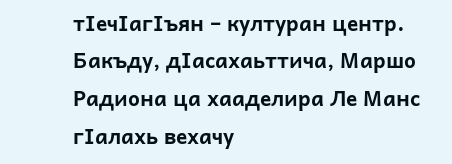тIечIагIъян – културан центр. Бакъду, дIасахаьттича, Маршо Радиона ца хааделира Ле Манс гIалахь вехачу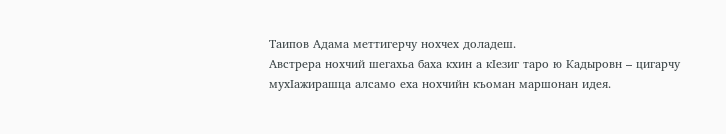Таипов Адама меттигерчу нохчех доладеш.
Австрера нохчий шегахьа баха кхин а кIезиг таро ю Кадыровн – цигарчу мухIажирашца алсамо еха нохчийн къоман маршонан идея.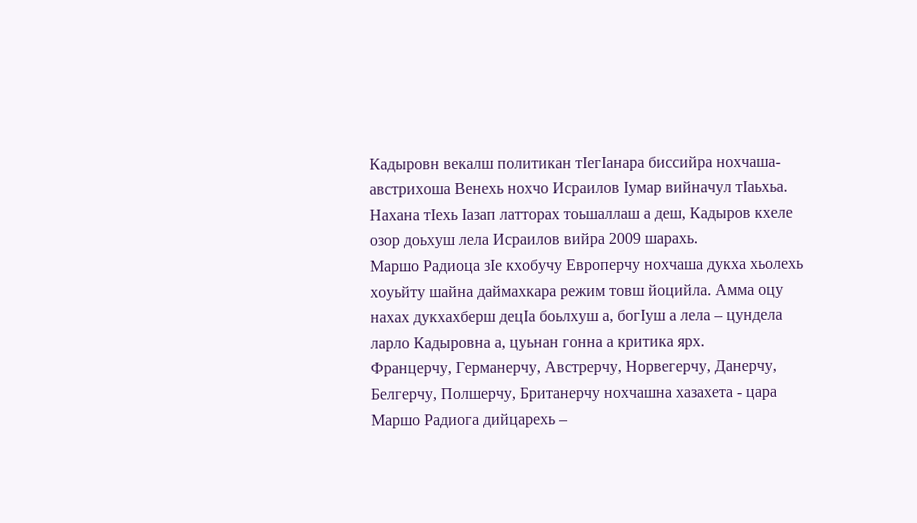Кадыровн векалш политикан тIегIанара биссийра нохчаша-австрихоша Венехь нохчо Исраилов Iумар вийначул тIаьхьа. Нахана тIехь Iазап латторах тоьшаллаш а деш, Кадыров кхеле озор доьхуш лела Исраилов вийра 2009 шарахь.
Маршо Радиоца зIе кхобучу Европерчу нохчаша дукха хьолехь хоуьйту шайна даймахкара режим товш йоцийла. Амма оцу нахах дукхахберш децIа боьлхуш а, богIуш а лела – цундела ларло Кадыровна а, цуьнан гонна а критика ярх.
Францерчу, Германерчу, Австрерчу, Норвегерчу, Данерчу, Белгерчу, Полшерчу, Британерчу нохчашна хазахета - цара Маршо Радиога дийцарехь –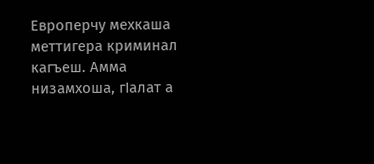Европерчу мехкаша меттигера криминал кагъеш. Амма низамхоша, гIалат а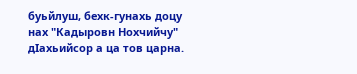буьйлуш, бехк-гунахь доцу нах "Кадыровн Нохчийчу" дIахьийсор а ца тов царна.